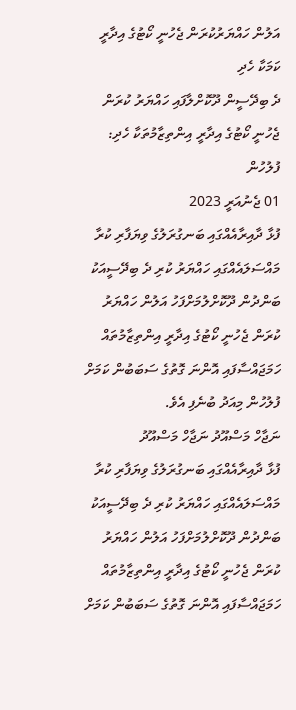އަލުން ހައްޔަރުކުރަން ޖެހުނީ ކޯޓުގެ އިދާރީ ކަމަކާ ހެދި
ދެ ބިދޭސީން ދޫކޮށްލާފައި ހައްޔަރު ކުރަން ޖެހުނީ ކޯޓުގެ އިދާރީ އިންތިޒާމުތަކާ ހެދި: ފުލުހުން
01 ޖެނުއަރީ 2023
ފުޅާ ދާއިރާއެއްގައި ބަނގުރަލުގެ ވިޔަފާރި ކުރާ މައްސަލައެއްގައި ހައްޔަރު ކުރި ދެ ބިދޭސީއަކު ބަންދުން ދޫކޮށްލުމަށްފަހު އަލުން ހައްޔަރު ކުރަން ޖެހުނީ ކޯޓުގެ އިދާރީ އިންތިޒާމުތައް ހަމަޖައްސާފައި އޮންނަ ގޮތުގެ ސަބަބުން ކަމަށް ފުލުހުން މިއަދު ބުނެފި އެވެ.
ނަޖާހް މަސްއޫދު ނަޖާހް މަސްއޫދު
ފުޅާ ދާއިރާއެއްގައި ބަނގުރަލުގެ ވިޔަފާރި ކުރާ މައްސަލައެއްގައި ހައްޔަރު ކުރި ދެ ބިދޭސީއަކު ބަންދުން ދޫކޮށްލުމަށްފަހު އަލުން ހައްޔަރު ކުރަން ޖެހުނީ ކޯޓުގެ އިދާރީ އިންތިޒާމުތައް ހަމަޖައްސާފައި އޮންނަ ގޮތުގެ ސަބަބުން ކަމަށް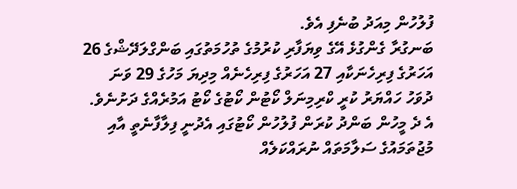ފުލުހުން މިއަދު ބުނެފި އެވެ.
ބަނގުރާ ގެންގުޅެ އޭގެ ވިޔަފާރި ކުރުމުގެ ތުހުމަތުގައި ބަންގްލަދޭޝްގެ 26 އަހަރުގެ ފިރިހެނަކާއި 27 އަހަރުގެ ފިރިހެނެއް މިދިޔަ މަހުގެ 29 ވަނަ ދުވަހު ހައްޔަރު ކުރީ ކްރިމިނަލް ކޯޓުން ކޯޓުގެ ކޯޓު އަމުރެއްގެ ދަށުނެވެ. އެ ދެ މީހުން ބަންދު ކުރަން ފުލުހުން ކޯޓުގައި އެދުނީ ފިލާފާނެތީ އާއި މުޖުތަމައުގެ ސަލާމަތައް ނުރައްކަލެއް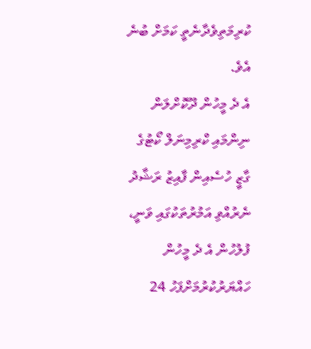ކުރިމަތިވެދާނެތީ ކަމަށް ބުނެ އެވެ.
އެ ދެ މީހުން ދޫކޮށްލަން ނިންމައި ކްރިމިނަލް ކޯޓުގެ ގާޒީ ހުސެއިން ފާއިޒު ރަޝާދު ނެރުއްވި އަމުރުތަކުގައި ވަނީ، ފުލުހުން އެ ދެ މީހުން ހައްޔަރުކުރުމަށްފަހު 24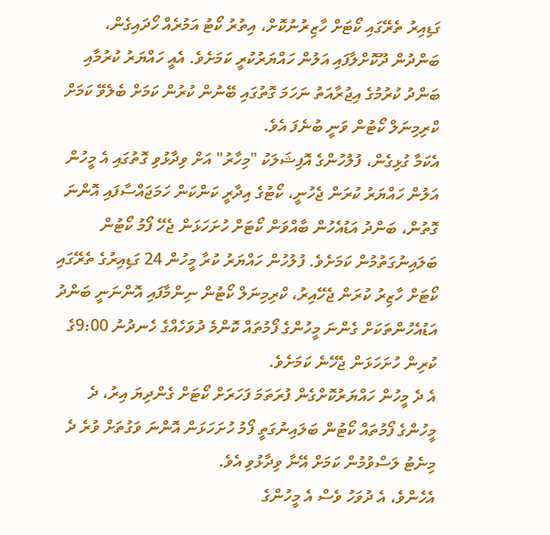ގަޑިއިރު ތެރޭގައި ކޯޓަށް ހާޒިރުނުކޮށް، އިތުރު ކޯޓު އަމުރެއް ހޯދައިގެން، ބަންދުން ދޫކޮށްލާފައި އަލުން ހައްޔަރުކުރީ ކަމަށެވެ. އެއީ ހައްޔަރު ކުރުމާއި ބަންދު ކުރުމުގެ އިޖުރާއަތު ނަހަމަ ގޮތުގައި ބޭނުން ކުރުން ކަމަށް ބެލެވޭ ކަމަށް ކްރިމިނަލް ކޯޓުން ވަނީ ބުނެފަ އެވެ.
އެކަމާ ގުޅިގެން، ފުލުހުންގެ އޮފިޝަލަކު "މިހާރު" އަށް ވިދާޅުވި ގޮތުގައި އެ މީހުން އަލުން ހައްޔަރު ކުރަން ޖެހުނީ، ކޯޓުގެ އިދާރީ ކަންކަން ހަމަޖައްސާފައި އޮންނަ ގޮތުން، ބަންދު އަޑުއެހުން ބާއްވަން ކޯޓަށް ހުށަހަޅަން ޖެހޭ ފޯމު ކޯޓުން ބަލައިނުގަތުމުން ކަމަށެވެ. ފުލުހުން ހައްޔަރު ކުރާ މީހުން 24 ގަޑިއިރުގެ ތެރޭގައި ކޯޓަށް ހާޒިރު ކުރަން ޖެހޭއިރު، ކްރިމިނަލް ކޯޓުން ނިންމާފައި އޮންނަނީ ބަންދު އަޑުއެހުންތަކަށް ގެންނަ މީހުންގެ ފޯމުތައް ކޮންމެ ދުވަހެއްގެ ހެނދުނު 9:00ގެ ކުރިން ހުށަހަޅަން ޖެހޭނެ ކަމަށެވެ.
އެ ދެ މީހުން ހައްޔަރުކޮށްގެން ފުރަތަމަ ފަހަރަށް ކޯޓަށް ގެންދިޔަ އިރު، ދެ މީހުންގެ ފޯމުތައް ކޯޓުން ބަލައިނުގަތީ ފޯމު ހުށަހަޅަން އޮންނަ ވަގުތަށް ވުރެ ދެ މިނެޓު ލަސްވުމުން ކަމަށް އޭނާ ވިދާޅުވި އެވެ.
އެހެންވެ، އެ ދުވަހު ވެސް އެ މީހުންގެ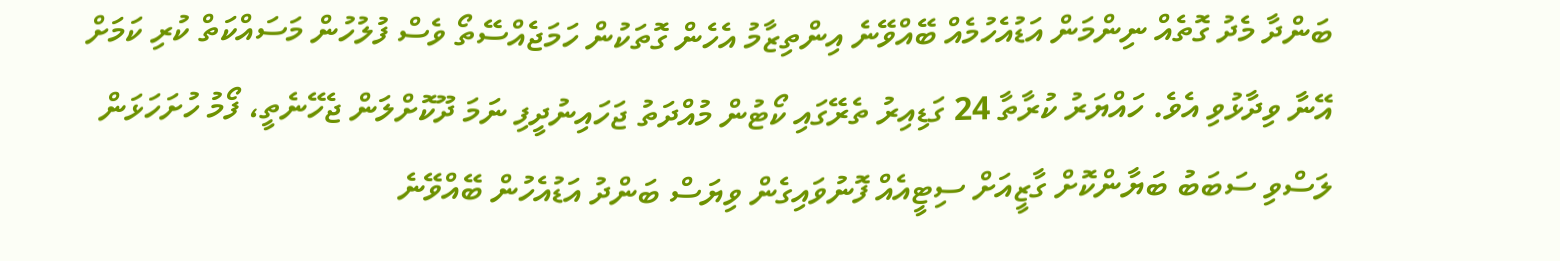ބަންދާ މެދު ގޮތެއް ނިންމަން އަޑުއެހުމެއް ބޭއްވޭނެ އިންތިޒާމު އެހެން ގޮތަކުން ހަމަޖެއްސޭތޯ ވެސް ފުލުހުން މަސައްކަތް ކުރި ކަމަށް އޭނާ ވިދާޅުވި އެވެ. ހައްޔަރު ކުރާތާ 24 ގަޑިއިރު ތެރޭގައި ކޯޓުން މުއްދަތު ޖަހައިނުދީފި ނަމަ ދޫކޮށްލަން ޖެހޭނެތީ، ފޯމު ހުށަހަޅަން ލަސްވި ސަބަބު ބަޔާންކޮށް ގާޒީއަށް ސިޓީއެއް ފޮނުވައިގެން ވިޔަސް ބަންދު އަޑުއެހުން ބޭއްވޭނެ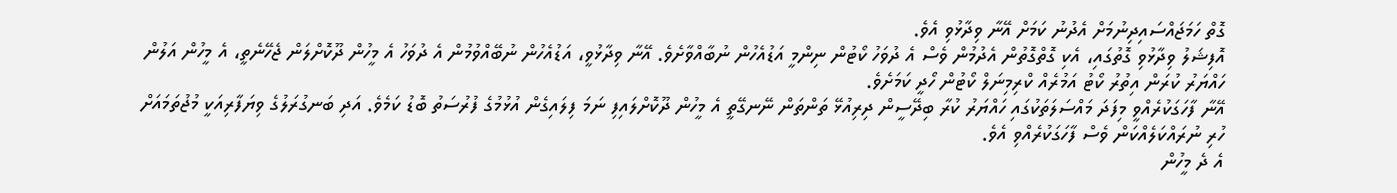ގޮތް ހަމަޖައްސައިދިނުމަށް އެދުނު ކަމަށް އޭނާ ވިދާޅުވި އެވެ.
އޮފިޝަލު ވިދާޅުވި ގޮތުގައި، އެކި ގޮތްގޮތުން އެދުމުން ވެސް އެ ދުވަހު ކޯޓުން ނިންމީ އަޑުއެހުން ނުބާއްވާށެވެ. އޭނާ ވިދާޅުވީ، އަޑުއެހުން ނުބޭއްވުމުން އެ ދުވަހު އެ މީހުން ދޫކޮށްލަން ޖެހޭނެތީ، އެ މީހުން އަލުން ހައްޔަރު ކުރަން އިތުރު ކޯޓު އަމުރެއް ކްރިމިނަލް ކޯޓުން ހޯދީ ކަމަށެވެ.
އޭނާ ފާހަގަކުރެއްވީ މިފަދަ މައްސަލަތަކުގައި ހައްޔަރު ކުރާ ބިދޭސީން ދިރިއުޅޭ ތަންތަން ނޭނގޭތީ އެ މީހުން ދޫކޮށްލައިފި ނަމަ ފިލައިގެން އުޅުމުގެ ފުރުސަތު ބޮޑު ކަމެވެ. އަދި ބަނގުރަލުގެ ވިޔަފާރިއަކީ މުޖުތަމައަށް ހުރި ނުރައްކަލެއްކަން ވެސް ފާހަގަކުރެއްވި އެވެ.
އެ ދެ މީހުން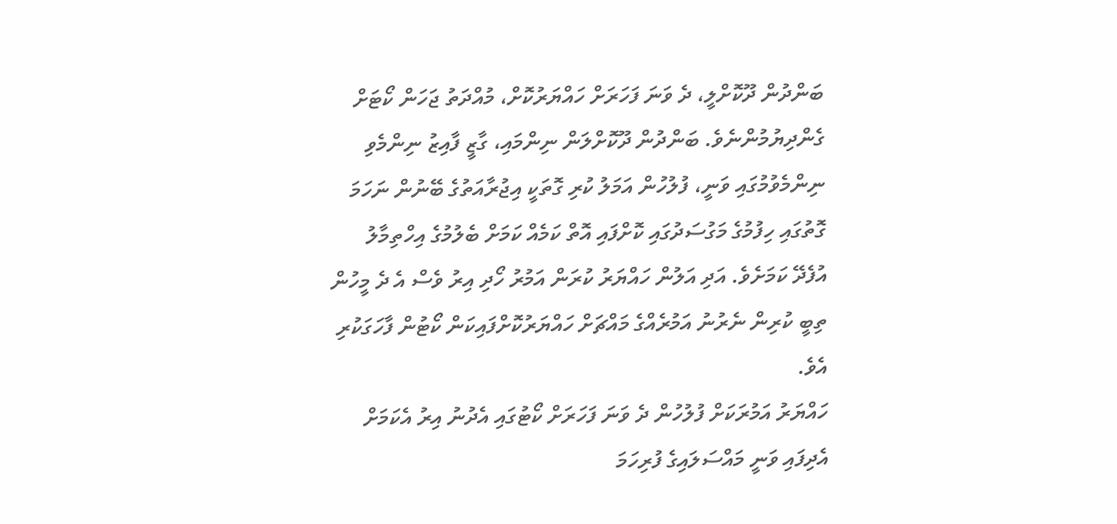ބަންދުން ދޫކޮށްލީ، ދެ ވަނަ ފަހަރަށް ހައްޔަރުކޮށް، މުއްދަތު ޖަހަން ކޯޓަށް ގެންދިޔުމުންނެވެ. ބަންދުން ދޫކޮށްލަން ނިންމައި، ގާޒީ ފާއިޒު ނިންމެވި ނިންމެވުމުގައި ވަނީ، ފުލުހުން އަމަލު ކުރި ގޮތަކީ އިޖުރާއަތުގެ ބޭނުން ނަހަމަ ގޮތުގައި ހިފުމުގެ މަގުސަދުގައި ކޮށްފައި އޮތް ކަމެއް ކަމަށް ބެލުމުގެ އިހްތިމާލު އުފެދޭ ކަމަށެވެ. އަދި އަލުން ހައްޔަރު ކުރަން އަމުރު ހޯދި އިރު ވެސް އެ ދެ މީހުން ތިބީ ކުރިން ނެރުނު އަމުރެއްގެ މައްޗަށް ހައްޔަރުކޮށްފައިކަން ކޯޓުން ފާހަގަކުރި އެވެ.
ހައްޔަރު އަމުރަކަށް ފުލުހުން ދެ ވަނަ ފަހަރަށް ކޯޓުގައި އެދުނު އިރު އެކަމަށް އެދިފައި ވަނީ މައްސަލައިގެ ފުރިހަމަ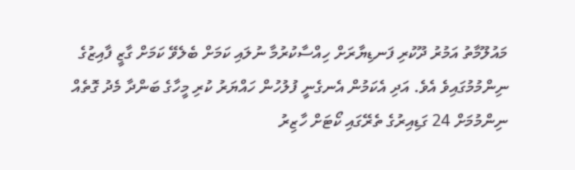މައުލޫމާތު އަމުރު ދޫކުރި ފަނޑިޔާރަށް ހިއްސާކުރުމާ ނުލައި ކަމަށް ބެލެވޭ ކަމަށް ގާޒީ ފާއިޒުގެ ނިންމުމުގައިވެ އެވެ. އަދި އެކަމުން އެނގެނީ ފުލުހުން ހައްޔަރު ކުރި މީހާގެ ބަންދާ މެދު ގޮތެއް ނިންމުމަށް 24 ގަޑިއިރުގެ ތެރޭގައި ކޯޓަށް ހާޒިރު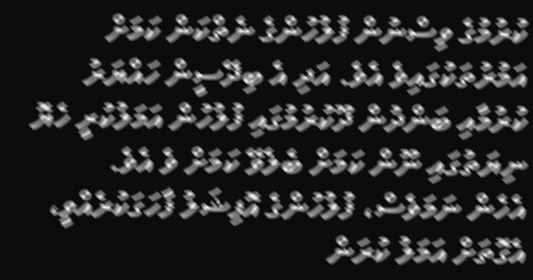ކުރުމުގެ ވިސްނުން ފުލުހުންގެ ނެތްކަން ކަމަށް އަމުރުތަކުގައިވެ އެވެ. އަދި އެ ބިދޭސީން ހައްޔަރު ކުރުމާއި ބަންދުން ދޫކުރުމުގައި ފުލުހުން އަމަލުކުރީ ހެޔޮ ނިޔަތުގައި ނޫން ކަމަށް ބެލެވޭ ކަމަށް ވެ އެވެ.
އެހެން ނަމަވެސް، ފުލުހުންގެ އޮފިޝަލު ފާހަގަކުރެއްވީ، އެގޮތަށް އަމަލު ކުރަން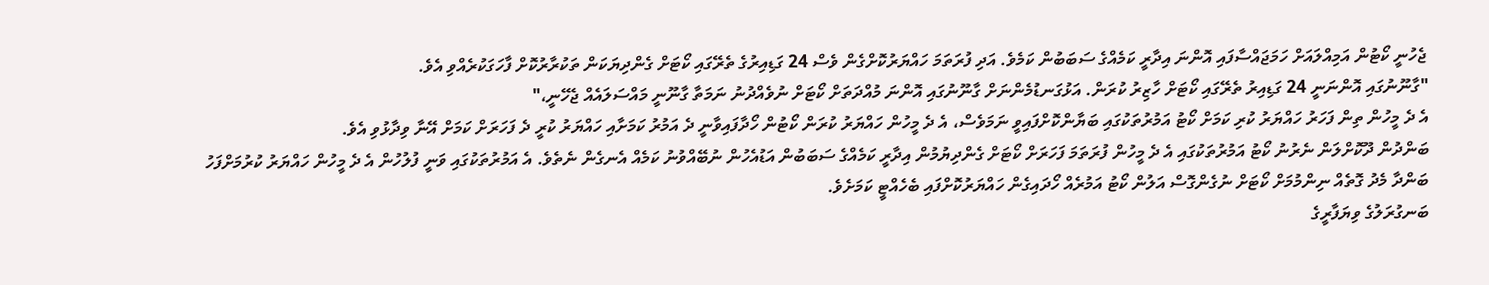ޖެހުނީ ކޯޓުން އަމިއްލައަށް ހަމަޖައްސާފައި އޮންނަ އިދާރީ ކަމެއްގެ ސަބަބުން ކަމެވެ. އަދި ފުރަތަމަ ހައްޔަރުކޮށްގެން ވެސް 24 ގަޑިއިރުގެ ތެރޭގައި ކޯޓަށް ގެންދިޔަކަން ތަކުރާރުކޮށް ފާހަގަކުރެއްވި އެވެ.
"ގާނޫނުގައި އޮންނަނީ 24 ގަޑިއިރު ތެރޭގައި ކޯޓަށް ހާޒިރު ކުރަން. އަޅުގަނޑުމެންނަށް ގާނޫނުގައި އޮންނަ މުއްދަތަށް ކޯޓަށް ނުވެއްދުނު ނަމަތާ ގާނޫނީ މައްސަލައެއް ޖެހޭނީ،"
އެ ދެ މީހުން ތިން ފަހަރު ހައްޔަރު ކުރި ކަމަށް ކޯޓު އަމުރުތަކުގައި ބަޔާންކޮށްފައިވީ ނަމަވެސް، އެ ދެ މީހުން ހައްޔަރު ކުރަން ކޯޓުން ހޯދާފައިވާނީ ދެ އަމުރު ކަމަށާއި ހައްޔަރު ކުރީ ދެ ފަހަރަށް ކަމަށް އޭނާ ވިދާޅުވި އެވެ.
ބަންދުން ދޫކޮށްލަން ނެރުނު ކޯޓު އަމުރުތަކުގައި އެ ދެ މީހުން ފުރަތަމަ ފަހަރަށް ކޯޓަށް ގެންދިޔުމުން އިދާރީ ކަމެއްގެ ސަބަބުން އަޑުއެހުން ނުބޭއްވުނު ކަމެއް އެނގެން ނެތެވެ. އެ އަމުރުތަކުގައި ވަނީ ފުލުހުން އެ ދެ މީހުން ހައްޔަރު ކުރުމަށްފަހު ބަންދާ މެދު ގޮތެއް ނިންމުމަށް ކޯޓަށް ނުގެންގޮސް އަލުން ކޯޓު އަމުރެއް ހޯދައިގެން ހައްޔަރުކޮށްފައި ބެހެއްޓީ ކަމަށެވެ.
ބަނގުރަލުގެ ވިޔަފާރީގެ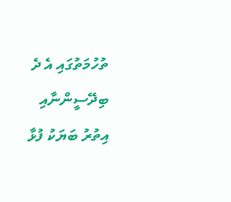ތުހުމަތުގައި އެ ދެ ބިދޭސީންނާއި އިތުރު ބަޔަކު ފުޅާ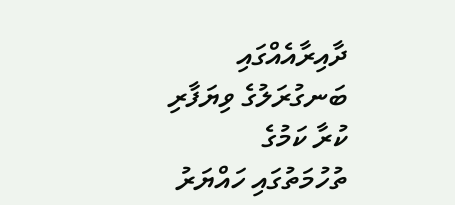ދާއިރާއެއްގައި ބަނގުރަލުގެ ވިޔަފާރި ކުރާ ކަމުގެ ތުހުމަތުގައި ހައްޔަރު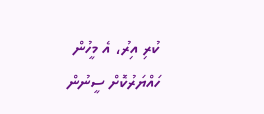ކުރި އިރު، އެ މީހުން ހައްޔަރުކޮށް ސީނުން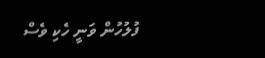ފުލުހުން ވަނީ ހެކި ވެސް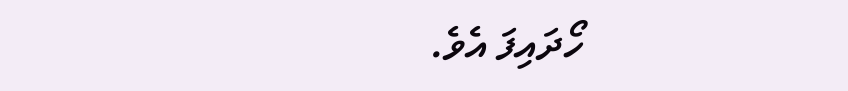ހޯދައިފަ އެވެ.